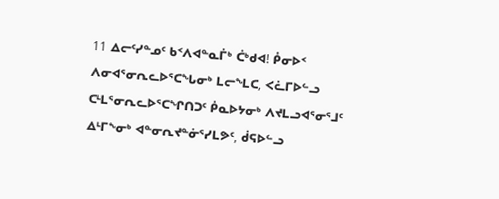11 ᐃᓕᑦᓯᓐᓄᑦ ᑲᑉᐱᐊᓐᓇᒦᒃ ᑖᒃᑯᐊ! ᑬᓂᐅᑉ ᐱᓂᐊᕐᓂᕆᓚᐅᕐᑕᖓᓂᒃ ᒪᓕᖕᒪᑕ, ᐸᓛᒥᐅᓪᓗ ᑕᒻᒪᕐᓂᕆᓚᐅᕐᑕᖏᑎᑐᑦ ᑮᓇᐅᔭᓂᒃ ᐱᔪᒪᓗᐊᕐᓂᕐᒧᑦ ᐃᒻᒥᖕᓂᒃ ᐊᓐᓂᕆᔪᓐᓃᕐᓯᒪᕗᑦ, ᑰᕋᐅᓪᓗ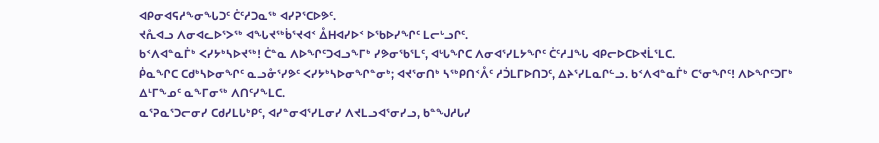ᐊᑭᓂᐊᕋᓱᖕᓂᖓᑐᑦ ᑖᑦᓱᑐᓇᖅ ᐊᓯᕈᕐᑕᐅᕗᑦ.
ᔪᕅᐊᓗ ᐱᓂᐊᓚᐅᕐᐳᖅ ᐊᖓᔪᖅᑳᕐᔪᐊᑉ ᐂᕼᐊᓯᐅᑉ ᐅᖃᐅᓯᖏᑦ ᒪᓕᒡᓗᒋᑦ.
ᑲᑉᐱᐊᓐᓇᒦᒃ ᐸᓯᔭᒃᓴᐅᔪᖅ! ᑖᓐᓇ ᐱᐅᖏᑦᑐᐊᓗᖕᒥᒃ ᓯᕗᓂᖃᕐᒪᑦ, ᐊᒡᒐᖏᑕ ᐱᓂᐊᕐᓯᒪᔭᖏᑦ ᑖᑦᓱᒧᖓ ᐊᑭᓕᐅᑕᐅᔪᒫᕐᒪᑕ.
ᑮᓇᖏᑕ ᑕᑯᒃᓴᐅᓂᖏᑦ ᓇᓗᓁᕐᓯᕗᑦ ᐸᓯᔭᒃᓴᐅᓂᖏᓐᓂᒃ; ᐊᔪᕐᓂᑎᒃ ᓴᖅᑭᑎᑉᐰᑦ ᓱᑑᒪᒥᐅᑎᑐᑦ, ᐃᔨᕐᓯᒪᓇᒋᓪᓗ. ᑲᑉᐱᐊᓐᓇᒦᒃ ᑕᕐᓂᖏᑦ! ᐱᐅᖏᑦᑐᒥᒃ ᐃᒻᒥᖕᓄᑦ ᓇᖕᒥᓂᖅ ᐱᑎᑦᓯᖕᒪᑕ.
ᓇᕐᕈᓇᕐᑐᓕᓂᓯ ᑕᑯᓯᒪᒐᒃᑭᑦ, ᐊᓯᓐᓂᐊᕐᓯᒪᓂᓯ ᐱᔪᒪᓗᐊᕐᓂᓯᓗ, ᑲᓐᖑᓱᒐᓯ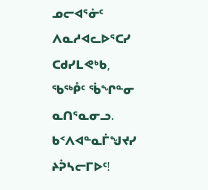ᓄᓕᐊᕐᓃᑦ ᐱᓇᓱᐊᓚᐅᕐᑕᓯ ᑕᑯᓯᒪᕙᒃᑲ, ᖃᖅᑬᑦ ᖄᖏᓐᓂ ᓇᑎᕐᓇᓂᓗ. ᑲᑉᐱᐊᓐᓇᒦᖑᔪᓯ ᔨᕉᓴᓕᒥᐅᑦ!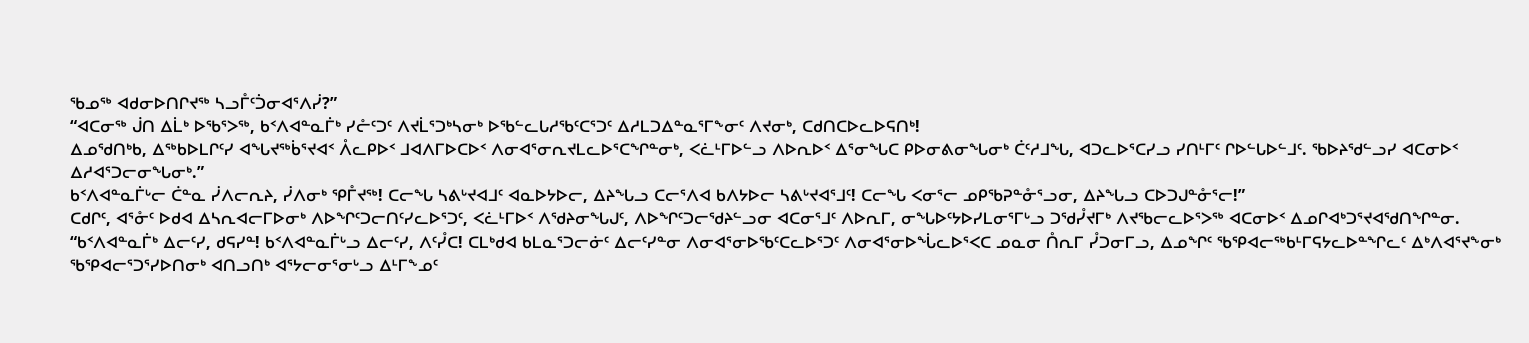ᖃᓄᖅ ᐊᑯᓂᐅᑎᒋᔪᖅ ᓴᓗᒤᑦᑑᓂᐊᕐᐱᓰ?”
“ᐊᑕᓂᖅ ᒎᑎ ᐃᒫᒃ ᐅᖃᕐᐳᖅ, ᑲᑉᐱᐊᓐᓇᒦᒃ ᓯᓔᑦᑐᑦ ᐱᔪᒫᕐᑐᒃᓴᓂᒃ ᐅᖃᓪᓚᒐᓱᖃᑦᑕᕐᑐᑦ ᐃᓱᒪᑐᐃᓐᓇᕐᒥᖕᓂᑦ ᐱᔪᓂᒃ, ᑕᑯᑎᑕᐅᓚᐅᕋᑎᒃ!
ᐃᓄᖁᑎᒃᑲ, ᐃᖅᑲᐅᒪᒋᑦᓯ ᐊᖓᔪᖅᑳᕐᔪᐊᑉ ᐰᓚᑭᐅᑉ ᒧᐊᐱᒥᐅᑕᐅᑉ ᐱᓂᐊᕐᓂᕆᔪᒪᓚᐅᕐᑕᖏᓐᓂᒃ, ᐸᓛᒻᒥᐅᓪᓗ ᐱᐅᕆᐅᑉ ᐃᕐᓂᖓᑕ ᑭᐅᓂᕕᓂᖓᓂᒃ ᑖᑦᓱᒧᖓ, ᐊᑐᓚᐅᕐᑕᓯᓗ ᓯᑎᒻᒥᑦ ᒋᐅᓪᒐᐅᓪᒧᑦ. ᖃᐅᔨᖁᓪᓗᓯ ᐊᑕᓂᐅᑉ ᐃᓱᐊᕐᑐᓕᓂᖓᓂᒃ.”
ᑲᑉᐱᐊᓐᓇᒦᒡᓕ ᑖᓐᓇ ᓰᐱᓕᕆᔨ, ᓰᐱᓂᒃ ᕿᒤᔪᖅ! ᑕᓕᖓ ᓴᕕᒡᔪᐊᒧᑦ ᐊᓇᐅᔭᐅᓕ, ᐃᔨᖓᓗ ᑕᓕᕐᐱᐊ ᑲᐱᔭᐅᓕ ᓴᕕᒡᔪᐊᕐᒧᑦ! ᑕᓕᖓ ᐸᓂᕐᓕ ᓄᑭᖃᕈᓐᓁᕐᓗᓂ, ᐃᔨᖓᓗ ᑕᐅᑐᒍᓐᓁᕐᓕ!”
ᑕᑯᒋᑦ, ᐊᕐᓁᑦ ᐅᑯᐊ ᐃᓴᕆᐊᓕᒥᐅᓂᒃ ᐱᐅᖏᑦᑐᓕᑎᑦᓯᓚᐅᕐᑐᑦ, ᐸᓛᒻᒥᐅᑉ ᐱᖁᔨᓂᖓᒍᑦ, ᐱᐅᖏᑦᑐᓕᖁᔨᓪᓗᓂ ᐊᑕᓂᕐᒧᑦ ᐱᐅᕆᒥ, ᓂᖓᐅᑦᔭᐅᓯᒪᓂᕐᒥᒡᓗ ᑐᖁᓮᔪᒥᒃ ᐱᔪᖃᓕᓚᐅᕐᐳᖅ ᐊᑕᓂᐅᑉ ᐃᓄᒋᐊᒃᑐᕐᔪᐊᖁᑎᖏᓐᓂ.
“ᑲᑉᐱᐊᓐᓇᒦᒃ ᐃᓕᑦᓯ, ᑯᕋᓯᓐ! ᑲᑉᐱᐊᓐᓇᒦᒡᓗ ᐃᓕᑦᓯ, ᐱᑦᓮᑕ! ᑕᒪᒃᑯᐊ ᑲᒪᓇᕐᑐᓕᓃᑦ ᐃᓕᑦᓯᓐᓂ ᐱᓂᐊᕐᓂᐅᖃᑦᑕᓚᐅᕐᑐᑦ ᐱᓂᐊᕐᓂᐅᖔᓚᐅᕐᐸᑕ ᓄᓇᓂ ᑍᕆᒥ ᓮᑐᓂᒥᓗ, ᐃᓄᖏᑦ ᖃᕿᐊᓕᖅᑲᒻᒥᕋᔭᓚᐅᓐᖏᓚᑦ ᐃᒃᐱᐊᕐᔪᖕᓂᒃ ᖃᕿᐊᓕᕐᑐᕐᓯᐅᑎᓂᒃ ᐊᑎᓗᑎᒃ ᐊᕐᔭᓕᓂᕐᓂᒡᓗ ᐃᒻᒥᖕᓄᑦ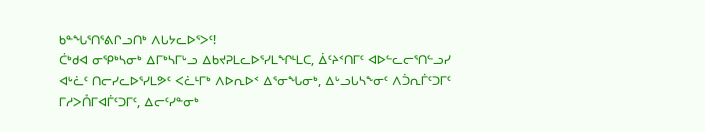ᑲᓐᖓᕐᑎᕐᕕᒋᓗᑎᒃ ᐱᒐᔭᓚᐅᕐᐳᑦ!
ᑖᒃᑯᐊ ᓂᕿᒃᓴᓂᒃ ᐃᒥᒃᓴᒥᒡᓗ ᐃᑲᔪᕈᒪᓚᐅᕐᓯᒪᖏᒻᒪᑕ, ᐄᑦᔨᑉᑎᒥᑦ ᐊᐅᓪᓚᓕᕐᑎᓪᓗᓯ ᐊᒡᓛᑦ ᑎᓕᓯᓚᐅᕐᓯᒪᕗᑦ ᐸᓛᒻᒥᒃ ᐱᐅᕆᐅᑉ ᐃᕐᓂᖓᓂᒃ, ᐃᒡᓗᒐᓴᖕᓂᑦ ᐱᑑᕆᒦᑦᑐᒥᑦ ᒥᓱᐳᑍᒥᐊᒦᑦᑐᒥᑦ, ᐃᓕᑦᓯᓐᓂᒃ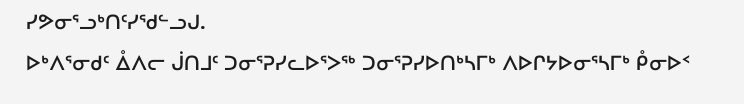ᓯᕗᓂᕐᓗᒃᑎᑦᓯᖁᓪᓗᒍ.
ᐅᒃᐱᕐᓂᑯᑦ ᐂᐱᓕ ᒎᑎᒧᑦ ᑐᓂᕐᕈᓯᓚᐅᕐᐳᖅ ᑐᓂᕐᕈᓯᐅᑎᒃᓴᒥᒃ ᐱᐅᒋᔭᐅᓂᕐᓴᒥᒃ ᑬᓂᐅᑉ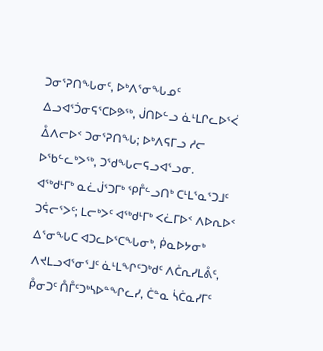ᑐᓂᕐᕈᑎᖓᓂᑦ, ᐅᒃᐱᕐᓂᖓᓄᑦ ᐃᓗᐊᕐᑑᓂᕋᕐᑕᐅᕗᖅ, ᒎᑎᐅᓪᓗ ᓈᒻᒪᒋᓚᐅᕐᐹ ᐂᐱᓕᐅᑉ ᑐᓂᕐᕈᑎᖓ; ᐅᒃᐱᕋᒥᓗ ᓱᓕ ᐅᖃᓪᓚᒃᐳᖅ, ᑐᖁᖓᓕᕋᓗᐊᕐᓗᓂ.
ᐊᖅᑯᒻᒥᒃ ᓇᓛᒎᕐᑐᒥᒃ ᕿᒤᓪᓗᑎᒃ ᑕᒻᒪᕐᓇᕐᑐᒧᑦ ᑐᕌᓕᕐᐳᑦ; ᒪᓕᒃᐳᑦ ᐊᖅᑯᒻᒥᒃ ᐸᓛᒥᐅᑉ ᐱᐅᕆᐅᑉ ᐃᕐᓂᖓᑕ ᐊᑐᓚᐅᕐᑕᖓᓂᒃ, ᑮᓇᐅᔭᓂᒃ ᐱᔪᒪᓗᐊᕐᓂᕐᒧᑦ ᓈᒻᒪᖏᑦᑐᒃᑯᑦ ᐱᑖᕆᓯᒪᕔᑦ,
ᑬᓂᑐᑦ ᑍᒤᑦᑐᒃᓴᐅᓐᖏᓚᓯ, ᑖᓐᓇ ᓵᑖᓇᓯᒥᑦ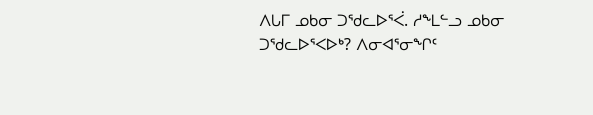ᐱᒐᒥ ᓄᑲᓂ ᑐᖁᓚᐅᕐᐹ. ᓱᖕᒪᓪᓗ ᓄᑲᓂ ᑐᖁᓚᐅᕐᐸᐅᒃ? ᐱᓂᐊᕐᓂᖏᑦ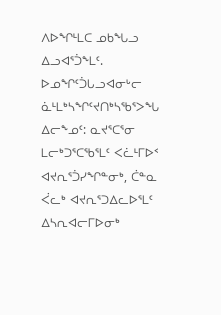ᐱᐅᖏᒻᒪᑕ ᓄᑲᖓᓗ ᐃᓗᐊᕐᑑᖕᒪᑦ.
ᐅᓄᖏᑦᑑᒐᓗᐊᓂᒡᓕ ᓈᒻᒪᒃᓴᖏᑦᔪᑎᒃᓴᖃᕐᐳᖓ ᐃᓕᖕᓄᑦ: ᓇᔪᕐᑕᕐᓂ ᒪᓕᒃᑐᕐᑕᖃᕐᒪᑦ ᐸᓛᒻᒥᐅᑉ ᐊᔪᕆᕐᑑᓯᖏᓐᓂᒃ, ᑖᓐᓇ ᐹᓚᒃ ᐊᔪᕆᕐᑐᐃᓚᐅᕐᒪᑦ ᐃᓴᕆᐊᓕᒥᐅᓂᒃ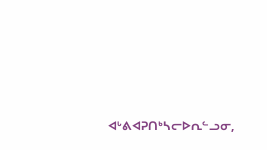ᐊᒡᕕᐊᕈᑎᒃᓴᓕᐅᕆᓪᓗᓂ,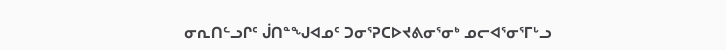ᓂᕆᑎᓪᓗᒋᑦ ᒎᑎᓐᖑᐊᓄᑦ ᑐᓂᕐᕈᑕᐅᔪᕕᓂᕐᓂᒃ ᓄᓕᐊᕐᓂᕐᒥᒡᓗ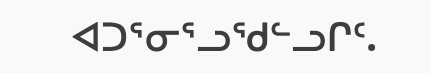ᐊᑐᕐᓂᕐᓗᖁᓪᓗᒋᑦ.